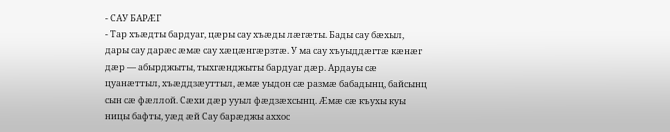- САУ БАРÆГ
- Тар хъæдты бардуаг, цæры сау хъæды лæгæты. Бады сау бæхыл, дары сау дарæс æмæ сау хæцæнгæрзтæ. У ма сау хъуыддæгтæ кæнæг дæр — абырджыты, тыхгæнджыты бардуаг дæр. Ардауы сæ цуанæттыл, хъæддзæуттыл, æмæ уыдон сæ размæ бабадынц, байсынц сын сæ фæллой. Сæхи дæр ууыл фæдзæхсынц. Æмæ сæ къухы куы ницы бафты, уæд æй Сау барæджы аххос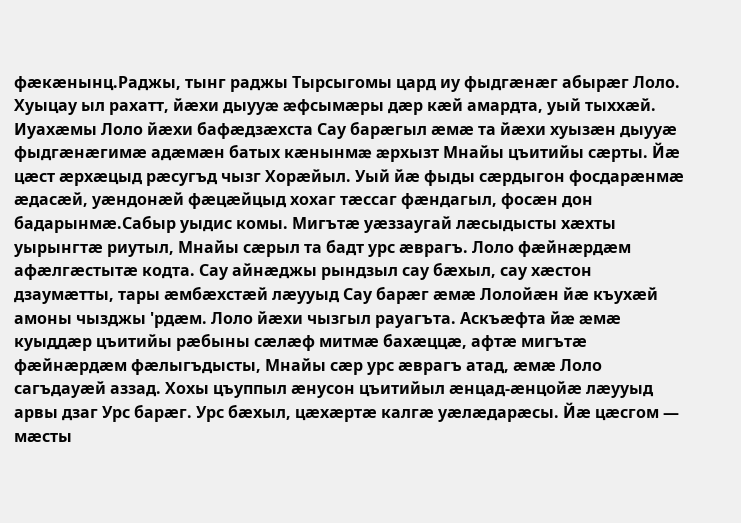фæкæнынц.Раджы, тынг раджы Тырсыгомы цард иу фыдгæнæг абырæг Лоло. Хуыцау ыл рахатт, йæхи дыууæ æфсымæры дæр кæй амардта, уый тыххæй. Иуахæмы Лоло йæхи бафæдзæхста Сау барæгыл æмæ та йæхи хуызæн дыууæ фыдгæнæгимæ адæмæн батых кæнынмæ æрхызт Мнайы цъитийы сæрты. Йæ цæст æрхæцыд рæсугъд чызг Хорæйыл. Уый йæ фыды сæрдыгон фосдарæнмæ æдасæй, уæндонæй фæцæйцыд хохаг тæссаг фæндагыл, фосæн дон бадарынмæ.Сабыр уыдис комы. Мигътæ уæззаугай лæсыдысты хæхты уырынгтæ риутыл, Мнайы сæрыл та бадт урс æврагъ. Лоло фæйнæрдæм афæлгæстытæ кодта. Сау айнæджы рындзыл сау бæхыл, сау хæстон дзаумæтты, тары æмбæхстæй лæууыд Сау барæг æмæ Лолойæн йæ къухæй амоны чызджы 'рдæм. Лоло йæхи чызгыл рауагъта. Аскъæфта йæ æмæ куыддæр цъитийы рæбыны сæлæф митмæ бахæццæ, афтæ мигътæ фæйнæрдæм фæлыгъдысты, Мнайы сæр урс æврагъ атад, æмæ Лоло сагъдауæй аззад. Хохы цъуппыл æнусон цъитийыл æнцад-æнцойæ лæууыд арвы дзаг Урс барæг. Урс бæхыл, цæхæртæ калгæ уæлæдарæсы. Йæ цæсгом — мæсты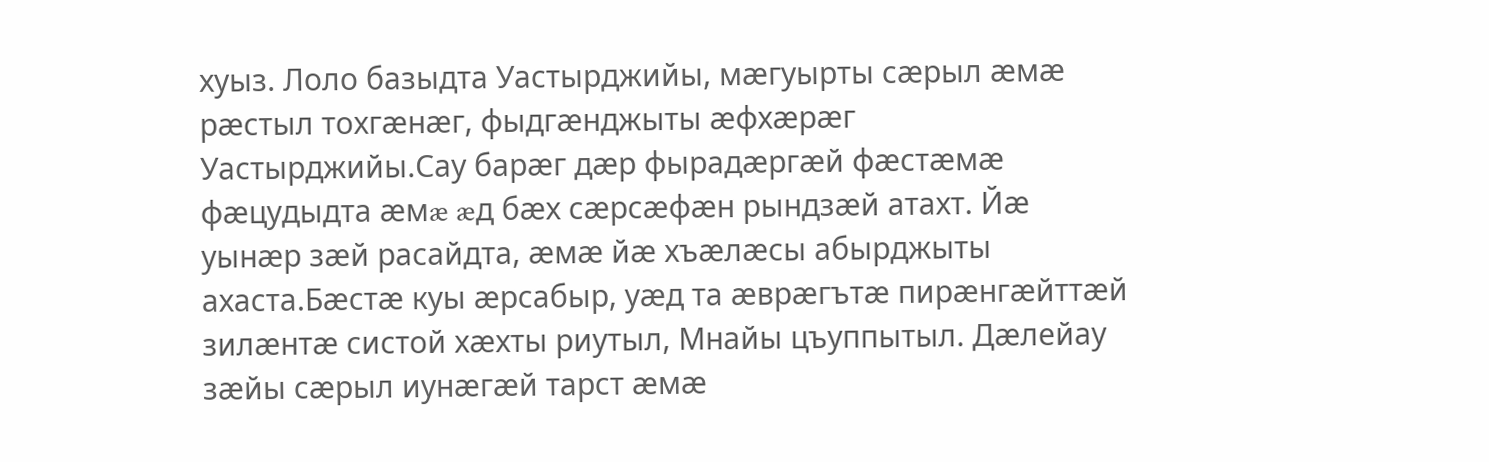хуыз. Лоло базыдта Уастырджийы, мæгуырты сæрыл æмæ рæстыл тохгæнæг, фыдгæнджыты æфхæрæг Уастырджийы.Сау барæг дæр фырадæргæй фæстæмæ фæцудыдта æмæ æд бæх сæрсæфæн рындзæй атахт. Йæ уынæр зæй расайдта, æмæ йæ хъæлæсы абырджыты ахаста.Бæстæ куы æрсабыр, уæд та æврæгътæ пирæнгæйттæй зилæнтæ систой хæхты риутыл, Мнайы цъуппытыл. Дæлейау зæйы сæрыл иунæгæй тарст æмæ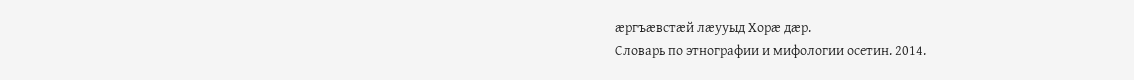æргъæвстæй лæууыд Хорæ дæр.
Словарь по этнографии и мифологии осетин. 2014.